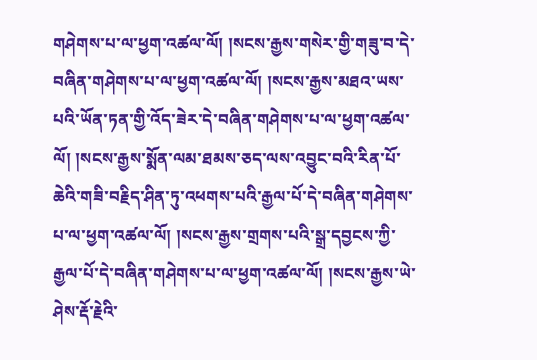གཤེགས་པ་ལ་ཕྱག་འཚལ་ལོ། །སངས་རྒྱས་གསེར་གྱི་གཟུ་བ་དེ་བཞིན་གཤེགས་པ་ལ་ཕྱག་འཚལ་ལོ། །སངས་རྒྱས་མཐའ་ཡས་པའི་ཡོན་ཏན་གྱི་འོད་ཟེར་དེ་བཞིན་གཤེགས་པ་ལ་ཕྱག་འཚལ་ལོ། །སངས་རྒྱས་སྨོན་ལམ་ཐམས་ཅད་ལས་འབྱུང་བའི་རིན་པོ་ཆེའི་གཟི་བརྗིད་ཤིན་ཏུ་འཕགས་པའི་རྒྱལ་པོ་དེ་བཞིན་གཤེགས་པ་ལ་ཕྱག་འཚལ་ལོ། །སངས་རྒྱས་གྲགས་པའི་སྒྲ་དབྱངས་ཀྱི་རྒྱལ་པོ་དེ་བཞིན་གཤེགས་པ་ལ་ཕྱག་འཚལ་ལོ། །སངས་རྒྱས་ཡེ་ཤེས་རྡོ་རྗེའི་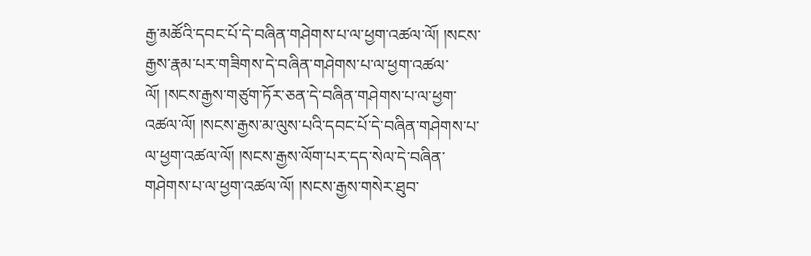རྒྱ་མཚོའི་དབང་པོ་དེ་བཞིན་གཤེགས་པ་ལ་ཕྱག་འཚལ་ལོ། །སངས་རྒྱས་རྣམ་པར་གཟིགས་དེ་བཞིན་གཤེགས་པ་ལ་ཕྱག་འཚལ་ལོ། །སངས་རྒྱས་གཙུག་ཏོར་ཅན་དེ་བཞིན་གཤེགས་པ་ལ་ཕྱག་འཚལ་ལོ། །སངས་རྒྱས་མ་ལུས་པའི་དབང་པོ་དེ་བཞིན་གཤེགས་པ་ལ་ཕྱག་འཚལ་ལོ། །སངས་རྒྱས་ལོག་པར་དད་སེལ་དེ་བཞིན་གཤེགས་པ་ལ་ཕྱག་འཚལ་ལོ། །སངས་རྒྱས་གསེར་ཐུབ་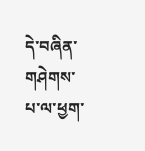དེ་བཞིན་གཤེགས་པ་ལ་ཕྱག་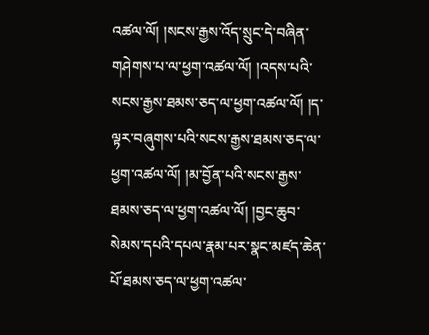འཚལ་ལོ། །སངས་རྒྱས་འོད་སྲུང་དེ་བཞིན་གཤེགས་པ་ལ་ཕྱག་འཚལ་ལོ། །འདས་པའི་སངས་རྒྱས་ཐམས་ཅད་ལ་ཕྱག་འཚལ་ལོ། །ད་ལྟར་བཞུགས་པའི་སངས་རྒྱས་ཐམས་ཅད་ལ་ཕྱག་འཚལ་ལོ། །མ་བྱོན་པའི་སངས་རྒྱས་ཐམས་ཅད་ལ་ཕྱག་འཚལ་ལོ། །བྱང་ཆུབ་སེམས་དཔའི་དཔལ་རྣམ་པར་སྣང་མཛད་ཆེན་པོ་ཐམས་ཅད་ལ་ཕྱག་འཚལ་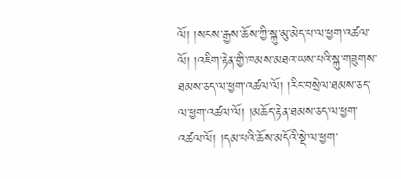ལོ། །སངས་རྒྱས་ཆོས་ཀྱི་སྐུ་མུ་མེད་པ་ལ་ཕྱག་འཚལ་ལོ། །འཇིག་རྟེན་གྱི་ཁམས་མཐའ་ཡས་པའི་སྐུ་གཟུགས་ཐམས་ཅད་ལ་ཕྱག་འཚལ་ལོ། །རིང་བསྲེལ་ཐམས་ཅད་ལ་ཕྱག་འཚལ་ལོ། །མཆོད་རྟེན་ཐམས་ཅད་ལ་ཕྱག་འཚལ་ལོ། །དམ་པའི་ཆོས་མདོའི་སྡེ་ལ་ཕྱག་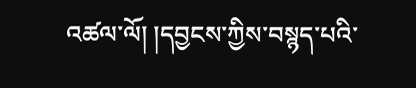འཚལ་ལོ། །དབྱངས་ཀྱིས་བསྙད་པའི་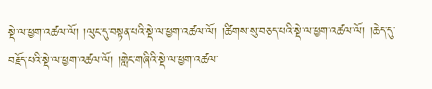སྡེ་ལ་ཕྱག་འཚལ་ལོ། །ལུང་དུ་བསྟན་པའི་སྡེ་ལ་ཕྱག་འཚལ་ལོ། །ཚིགས་སུ་བཅད་པའི་སྡེ་ལ་ཕྱག་འཚལ་ལོ། །ཆེད་དུ་བརྗོད་པའི་སྡེ་ལ་ཕྱག་འཚལ་ལོ། །གླེང་གཞིའི་སྡེ་ལ་ཕྱག་འཚལ་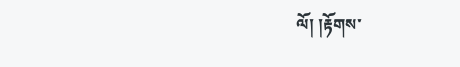ལོ། །རྟོགས་